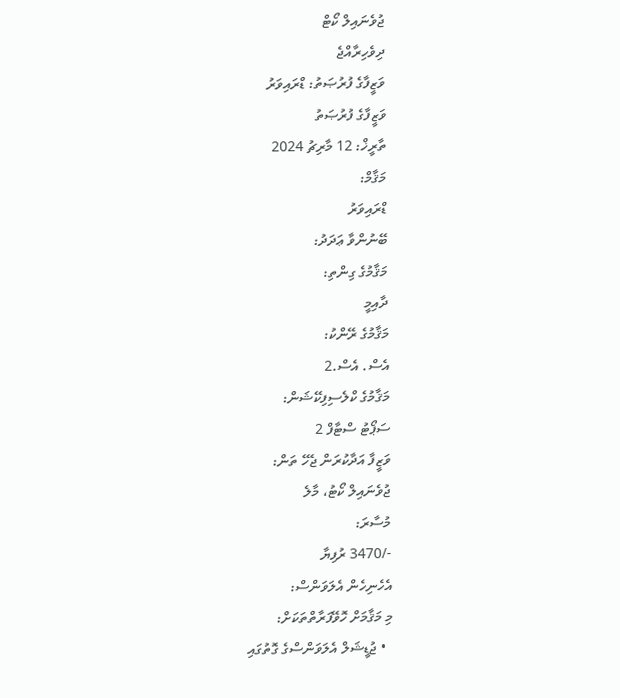ޖުވެނައިލް ކޯޓް
ދިވެހިރާއްޖެ
ވަޒީފާގެ ފުރުޞަތު: ޑްރައިވަރު
ވަޒީފާގެ ފުރުޞަތު
ތާރީޚް: 12 މާރިޗު 2024
މަޤާމް:
ޑްރައިވަރު
ބޭނުންވާ ޢަދަދު:
މަޤާމުގެ ގިންތި:
ދާއިމީ
މަޤާމުގެ ރޭންކު:
އެސް. އެސް.2
މަޤާމުގެ ކްލެސިފިކޭޝަން:
ސަޕޯޓު ސްޓާފް 2
ވަޒީފާ އަދާކުރަން ޖެހޭ ތަން:
ޖުވެނައިލް ކޯޓު، މާލެ
މުސާރަ:
-/3470 ރުފިޔާ
އެހެނިހެން އެލަވަންސް:
މި މަޤާމަށް ހޮވޭފަރާތްތަކަށް:
  • ޖުޑީޝަލް އެލަވަންސްގެ ގޮތުގައި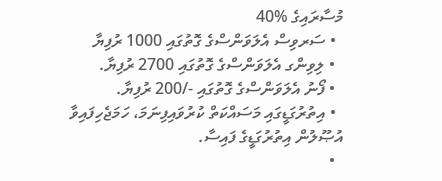މުސާރައިގެ %40
  • ސަރވިސް އެލަވަންސްގެ ގޮތުގައި 1000 ރުފިޔާ
  • ލިވިންގ އެލަވަންސްގެ ގޮތުގައި 2700 ރުފިޔާ.
  • ފޯނު އެލަވަންސްގެ ގޮތުގައި -/200 ރުފިޔާ.
  • އިތުރުގަޑީގައި މަސައްކަތް ކުރުވައިފިނަމަ، ހަމަޖެހިފައިވާ އުޞޫލުން އިތުރުގަޑީގެ ފައިސާ.
  •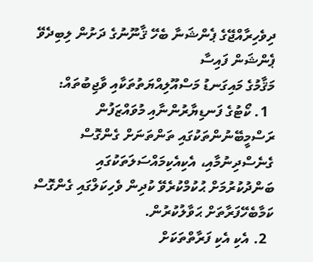ދިވެހިރާއްޖޭގެ ޕެންޝަނާ ބެހޭ ޤާނޫނުގެ ދަށުން ލިބިދެވޭ ޕެންޝަން ފައިސާ
މަޤާމުގެ މައިގަނޑު މަސްއޫލިއްޔަތުތަކާއި ވާޖިބުތައް:
  1. ކޯޓުގެ ފަނޑިޔާރުންނާއި މުވައްޒަފުން ރަސްމީބޭނުންތަކުގައި ތަންތަނަށް ގެންގޮސް ގެނެސްދިނުމާއި، އެކިއެކިމައްސަލަތަކުގައި ބަންދުކުރުމަށް ޙުކުމްކުރެވޭ ކުދިން ވެހިކަލްގައި ގެންގޮސް ކަމާބެހޭފަރާތަށް ޙަވާލުކުރުން.
  2. އެކި އެކި ފަރާތްތަކަށް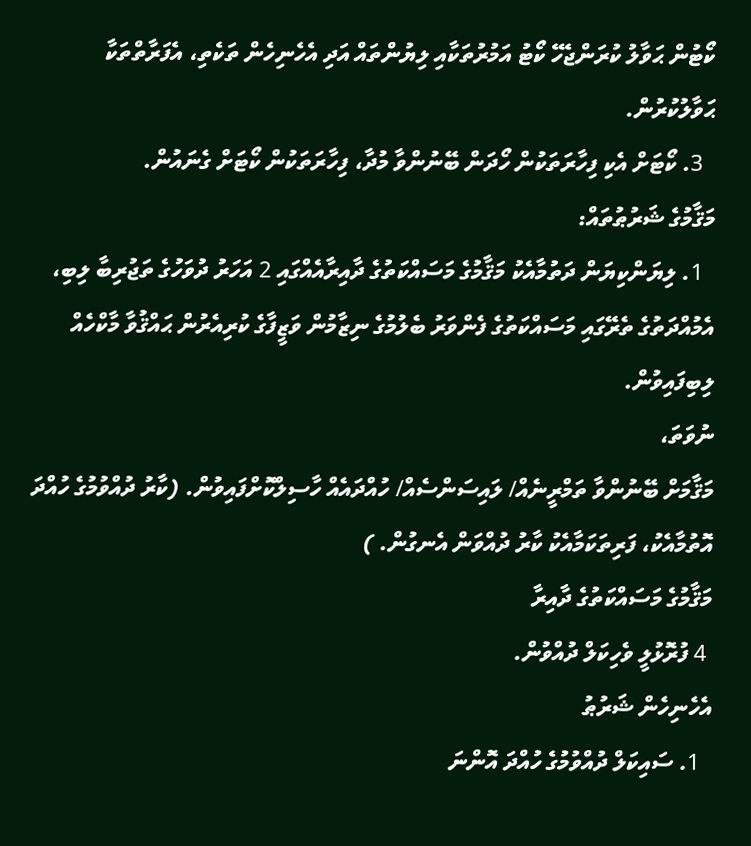ކޯޓުން ޙަވާލު ކުރަންޖެހޭ ކޯޓު އަމުރުތަކާއި ލިޔުންތައް އަދި އެހެނިހެން ތަކެތި، އެފަރާތްތަކާ ޙަވާލުކުރުން.
  3. ކޯޓަށް އެކި ފިހާރަތަކުން ހޯދަން ބޭނުންވާ މުދާ، ފިހާރަތަކުން ކޯޓަށް ގެނައުން.
މަޤާމުގެ ޝަރުޠުތައް:
  1. ލިޔަންކިޔަން ދަތުމާއެކު މަޤާމުގެ މަސައްކަތުގެ ދާއިރާއެއްގައި 2 އަހަރު ދުވަހުގެ ތަޖުރިބާ ލިބި، އެމުއްދަތުގެ ތެރޭގައި މަސައްކަތުގެ ފެންވަރު ބެލުމުގެ ނިޒާމުން ވަޒީފާގެ ކުރިއެރުން ޙައްޤުވާ މާކްހެއް ލިބިފައިވުން.
ނުވަތަ،
މަޤާމަށް ބޭނުންވާ ތަމްރީނެއް/ ލައިސަންސެއް/ ހުއްދައެއް ހާސިލްކޮށްފައިވުން. (ކާރު ދުއްވުމުގެ ހުއްދަ އޮތުމާއެކު، ފަރިތަކަމާއެކު ކާރު ދުއްވަން އެނގުން. )
މަޤާމުގެ މަސައްކަތުގެ ދާއިރާ
 4 ފުރޮޅުލީ ވެހިކަލް ދުއްވުން.
އެހެނިހެން ޝަރުޠު
  1. ސައިކަލް ދުއްވުމުގެ ހުއްދަ އޮންނަ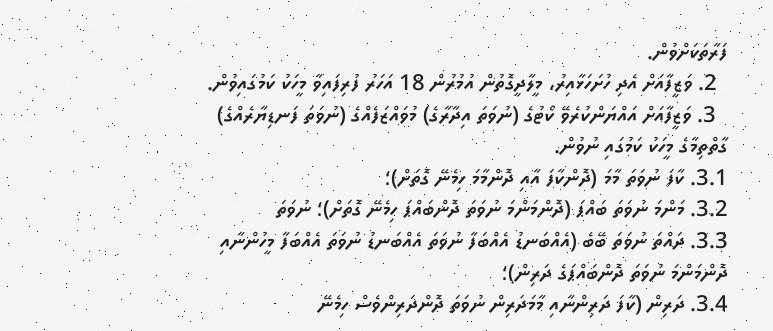ފަރާތަކަށްވުން.
  2. ވަޒީފާއަށް އެދި ހުށަހަޅާއިރު، މީލާދީގޮތުން އުމުރުން 18 އަހަރު ފުރިފައިވާ މީހަކު ކަމުގައިވުން.
  3. ވަޒީފާއަށް އައްޔަންކުރެވޭ ކޯޓުގެ (ނުވަތަ އިދާރާގެ) މުވައްޒަފެއްގެ (ނުވަތަ ފަނޑިޔާރެއްގެ) ގާތްތިމާގެ މީހަކު ކަމުގައި ނުވުން.
3.1. ކާފަ ނުވަތަ މާމަ (ދޮންކާފަ އާއި ދޮންމާމަ ހިމެނޭ ގޮތަށް)؛
3.2. މަންމަ ނުވަތަ ބައްޕަ (ދޮންމަންމަ ނުވަތަ ދޮންބައްޕަ ހިމެނޭ ގޮތަށް)؛ ނުވަތަ
3.3. ދައްތަ ނުވަތަ ބޭބެ (އެއްބަނޑު އެއްބަފާ ނުވަތަ އެއްބަނޑު ނުވަތަ އެއްބަފާ މީހުންނާއި ދޮންމަންމަ ނުވަތަ ދޮންބައްޕަގެ ދަރިން)؛
3.4. ދަރިން (ކާފަ ދަރިންނާއި މާމަދަރިން ނުވަތަ ދޮންދަރިންވެސް ހިމެނޭ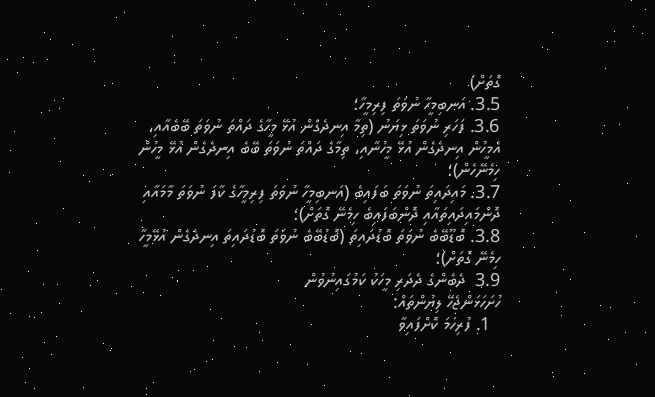ގޮތަށް)
3.5. އަނބިމީހާ ނުވަތަ ފިރިމީހާ؛
3.6. ފަހަރި ނުވަތަ ޅިޔަނު (ތިމާ އިނދެގެން އުޅޭ މީހާގެ ދައްތަ ނުވަތަ ބޭބެއާއި، އެމީހުން އިނދެގެން އުޅޭ މީހުނާއި، ތިމާގެ ދައްތަ ނުވަތަ ބޭބެ އިނދެގެން އުޅޭ މީހުން ހިމެނޭހެން)؛
3.7. މައިދައިތަ ނުވަތަ ބަފައިބެ (އަނބިމީހާ ނުވަތަ ފިރިމީހާގެ ކާފަ ނުވަތަ މާމައާއި ދޮންމައިދައިތައާއި ދޮންބަފައިބެ ހިމެނޭ ގޮތަށް)؛
3.8. ބޮޑޫބޭބެ ނުވަތަ ބޮޑުދައިތަ (ބޮޑުބޭބެ ނުވަތަ ބޮޑުދައިތަ އިނދެގެން އުޅޭމީހާ ހިމެނޭ ގޮތަށް)؛
3.9  ދެބެންގެ ދެދަރި މީހަކު ކަމުގައިނުވުން
ހުށަހަޅަންޖެހޭ ލިޔުންތައް:
  1. ފުރިހަމަ ކޮށްފައިވާ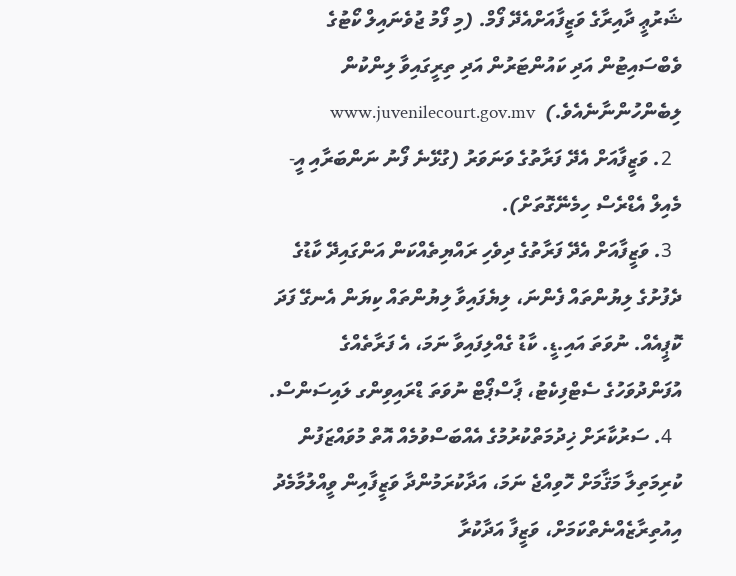ޝަރުޢީ ދާއިރާގެ ވަޒީފާއަށްއެދޭ ފޯމް. (މި ފޯމު ޖުވެނައިލް ކޯޓުގެ ވެބްސައިޓުން އަދި ކައުންޓަރުން އަދި ތިރީގައިވާ ލިންކުން ލިބެންހުންނާނެއެވެ.)  www.juvenilecourt.gov.mv
  2. ވަޒީފާއަށް އެދޭ ފަރާތުގެ ވަނަވަރު (ގުޅޭނެ ފޯނު ނަންބަރާއި އީ-މެއިލް އެޑްރެސް ހިމެނޭގޮތަށް).
  3. ވަޒީފާއަށް އެދޭ ފަރާތުގެ ދިވެހި ރައްޔިތެއްކަން އަންގައިދޭ ކާޑުގެ ދެފުށުގެ ލިޔުންތައް ފެންނަ، ލިޔެފައިވާ ލިޔުންތައް ކިޔަން އެނގޭ ފަދަ ކޮޕީއެއް. ނުވަތަ އައި.ޑީ. ކާޑު ގެއްލިފައިވާ ނަމަ، އެ ފަރާތެއްގެ އުފަންދުވަހުގެ ސެޓްފިކެޓު، ޕާސްޕޯޓް ނުވަތަ ޑްރައިވިންގ ލައިސަންސް.
  4. ސަރުކާރަށް ޚިދުމަތްކުރުމުގެ އެއްބަސްވުމެއް އޮތް މުވައްޒަފުން ކުރިމަތިލާ މަޤާމަށް ހޮވިއްޖެ ނަމަ، އަދާކުރަމުންދާ ވަޒީފާއިން ވީއްލުމާމެދު އިއުތިރާޒެއްނެތްކަމަށް، ވަޒީފާ އަދާކުރާ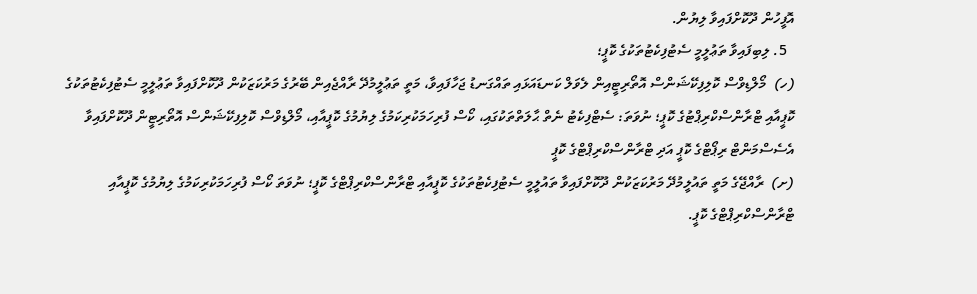އޮފީހުން ދޫކޮށްފައިވާ ލިޔުން.
  5. ލިބިފައިވާ ތަޢުލީމީ ސެޓުފިކެޓުތަކުގެ ކޮޕީ؛
(ހ)  މޯލްޑިވްސް ކޮލިފިކޭޝަންސް އޮތޯރިޓީއިން ލެވަލް ކަނޑައަޅައި ތައްގަނޑު ޖަހާފައިވާ، މަތީ ތަޢުލީމުދޭ ރާއްޖެއިން ބޭރުގެ މަރުކަޒަކުން ދޫކޮށްފައިވާ ތަޢުލީމީ ސެޓުފިކެޓުތަކުގެ ކޮޕީއާއި ޓްރާންސްކްރިޕްޓުގެ ކޮޕީ؛ ނުވަތަ: ސެޓްފިކެޓު ނެތް ޙާލަތްތަކުގައި، ކޯސް ފުރިހަމަކުރިކަމުގެ ލިޔުމުގެ ކޮޕީއާއި، މޯލްޑިވްސް ކޮލިފިކޭޝަންސް އޮތޯރިޓީން ދޫކޮށްފައިވާ އެސެސްމަންޓް ރިޕޯޓްގެ ކޮޕީ އަދި ޓްރާންސްކްރިޕްޓްގެ ކޮޕީ
(ށ)  ރާއްޖޭގެ މަތީ ތައުލީމުދޭ މަރުކަޒަކުން ދޫކޮށްފައިވާ ތައުލީމީ ސެޓުފިކެޓުތަކުގެ ކޮޕީއާއި ޓްރާންސްކްރިޕްޓްގެ ކޮޕީ؛ ނުވަތަ ކޯސް ފުރިހަމަކުރިކަމުގެ ލިޔުމުގެ ކޮޕީއާއި ޓްރާންސްކްރިޕްޓްގެ ކޮޕީ.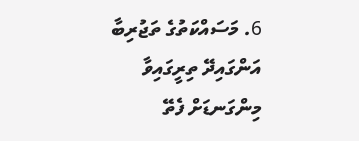6. މަސައްކަތުގެ ތަޖުރިބާ އަންގައިދޭ ތިރީގައިވާ މިންގަނޑަށް ފެތޭ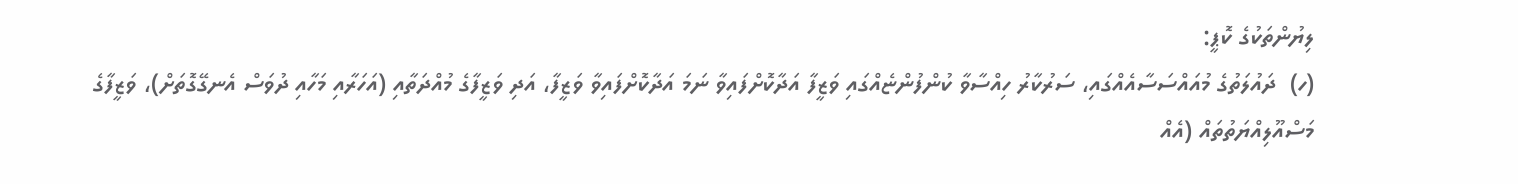ލިޔުންތަކުގެ ކޮޕީ:
(ހ)  ދައުލަތުގެ މުއައްސަސާއެއްގައި، ސަރުކާރު ހިއްސާވާ ކުންފުންޏެއްގައި ވަޒީފާ އަދާކޮށްފައިވާ ނަމަ އަދާކޮށްފައިވާ ވަޒީފާ، އަދި ވަޒީފާގެ މުއްދަތާއި (އަހަރާއި މަހާއި ދުވަސް އެނގޭގޮތަށް)، ވަޒީފާގެ މަސްއޫލިއްޔަތުތައް (އެއް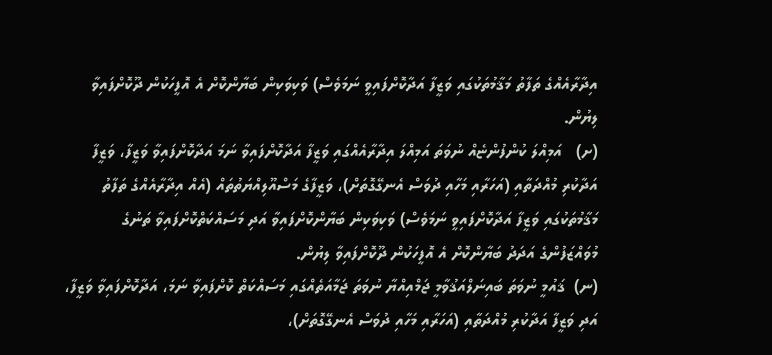އިދާރާއެއްގެ ތަފާތު މަޤާމުތަކުގައި ވަޒީފާ އަދާކޮށްފައިވީ ނަމަވެސް) ވަކިވަކިން ބަޔާންކޮށް އެ އޮފީހަކުން ދޫކޮށްފައިވާ ލިޔުން.
(ށ)   އަމިއްލަ ކުންފުންޏެއް ނުވަތަ އަމިއްލަ އިދާރާއެއްގައި ވަޒީފާ އަދާކޮށްފައިވާ ނަމަ އަދާކޮށްފައިވާ ވަޒީފާ، ވަޒީފާ އަދާކުރި މުއްދަތާއި (އަހަރާއި މަހާއި ދުވަސް އެނގޭގޮތަށް)، ވަޒީފާގެ މަސްއޫލިއްޔަތުތައް (އެއް އިދާރާއެއްގެ ތަފާތު މަޤާމުތަކުގައި ވަޒީފާ އަދާކޮށްފައިވީ ނަމަވެސް) ވަކިވަކިން ބަޔާންކޮށްފައިވާ އަދި މަސައްކަތްކޮށްފައިވާ ތަނުގެ މުވައްޒަފުންގެ އަދަދު ބަޔާންކޮށް އެ އޮފީހަކުން ދޫކޮށްފައިވާ ލިޔުން.
(ނ)  ޤައުމީ ނުވަތަ ބައިނަލްއަޤުވާމީ ޖަމްއިއްޔާ ނުވަތަ ޖަމާއަތެއްގައި މަސައްކަތް ކޮށްފައިވާ ނަމަ، އަދާކޮށްފައިވާ ވަޒީފާ، އަދި ވަޒީފާ އަދާކުރި މުއްދަތާއި (އަހަރާއި މަހާއި ދުވަސް އެނގޭގޮތަށް)،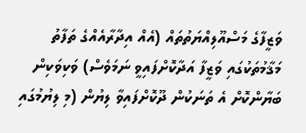ވަޒީފާގެ މަސްއޫލިއްޔަތުތައް (އެއް އިދާރާއެއްގެ ތަފާތު މަޤާމުތަކުގައި ވަޒީފާ އަދާކޮށްފައިވީ ނަމަވެސް) ވަކިވަކިން ބަޔާންކޮށް އެ ތަނަކުން ދޫކޮށްފައިވާ ލިޔުން (މި ލިޔުމުގައި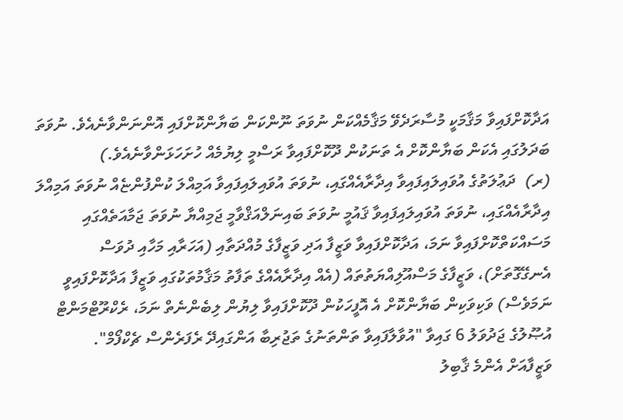އަދާކޮށްފައިވާ މަޤާމަކީ މުސާރަދެވޭ މަޤާމެއްކަން ނުވަތަ ނޫންކަން ބަޔާންކޮށްފައި އޮންނަންވާނެއެވެ. ނުވަތަ ބަދަލުގައި އެކަން ބަޔާންކޮށް އެ ތަނަކުން ދޫކޮށްފައިވާ ރަސްމީ ލިޔުމެއް ހުށަހަޅަންވާނެއެވެ.)
(ރ)  ދަޢުލަތުގެ އުވައިލައިފައިވާ އިދާރާއެއްގައި، ނުވަތަ އުވައިލައިފައިވާ އަމިއްލަ ކުންފުންޏެއް ނުވަތަ އަމިއްލަ އިދާރާއެއްގައި، ނުވަތަ އުވައިލައިފައިވާ ޤައުމީ ނުވަތަ ބައިނަލްއަޤްވާމީ ޖަމިއްޔާ ނުވަތަ ޖަމާއަތެއްގައި މަސައްކަތްކޮށްފައިވާ ނަމަ، އަދާކޮށްފައިވާ ވަޒީފާ އަދި ވަޒީފާގެ މުއްދަތާއި (އަހަރާއި މަހާއި ދުވަސް އެނގޭގޮތަށް)، ވަޒީފާގެ މަސްއޫލިއްޔަތުތައް (އެއް އިދާރާއެއްގެ ތަފާތު މަޤާމުތަކުގައި ވަޒީފާ އަދާކޮށްފައިވީ ނަމަވެސް) ވަކިވަކިން ބަޔާންކޮށް އެ އޮފީހަކުން ދޫކޮށްފައިވާ ލިޔުން ލިބެންނެތް ނަމަ، ރެކްރޫޓްމަންޓް އުޞޫލުގެ ޖަދުވަލު 6 ގައިވާ "އުވާލާފައިވާ ތަންތަނުގެ ތަޖުރިބާ އަންގައިދޭ ރެފަރެންސް ޗެކްފޯމް".
ވަޒީފާއަށް އެންމެ ޤާބިލު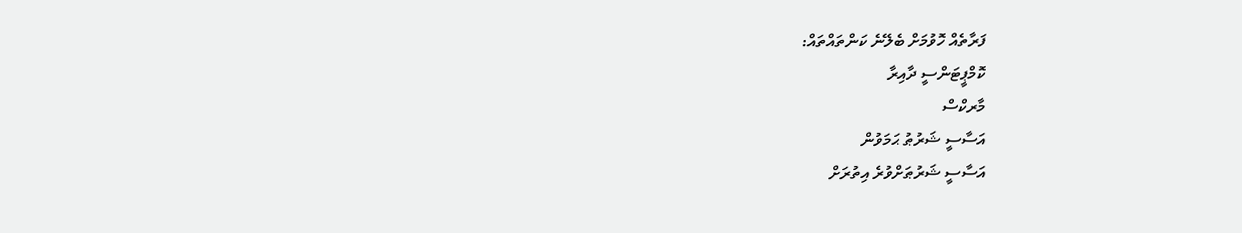ފަރާތެއް ހޮވުމަށް ބެލޭނެ ކަންތައްތައް:
ކޮމްޕީޓަންސީ ދާއިރާ
މާރކްސް
އަސާސީ ޝަރުޠު ޙަމަވުން
އަސާސީ ޝަރުޠަށްވުރެ އިތުރަށް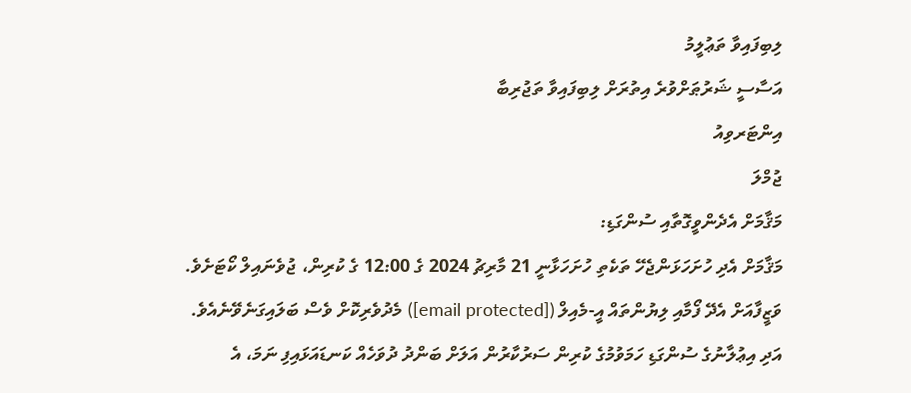ލިބިފައިވާ ތަޢުލީމު
އަސާސީ ޝަރުޠަށްވުރެ އިތުރަށް ލިބިފައިވާ ތަޖުރިބާ
އިންޓަރވިއު
ޖުމްލަ
މަޤާމަށް އެދެންވީގޮތާއި ސުންގަޑި:
މަޤާމަށް އެދި ހުށަހަޅަންޖެހޭ ތަކެތި ހުށަހަޅާނީ 21 މާރިޗު 2024 ގެ 12:00 ގެ ކުރިން، ޖުވެނައިލް ކޯޓަށެވެ. ވަޒީފާއަށް އެދޭ ފޯމާއި ލިޔުންތައް އީ-މެއިލް ([email protected]) މެދުވެރިކޮށް ވެސް ބަލައިގަނެވޭނެއެވެ.
އަދި އިޢުލާނުގެ ސުންގަޑި ހަމަވުމުގެ ކުރިން ސަރުކާރުން އަލަށް ބަންދު ދުވަހެއް ކަނޑައަޅައިފި ނަމަ، އެ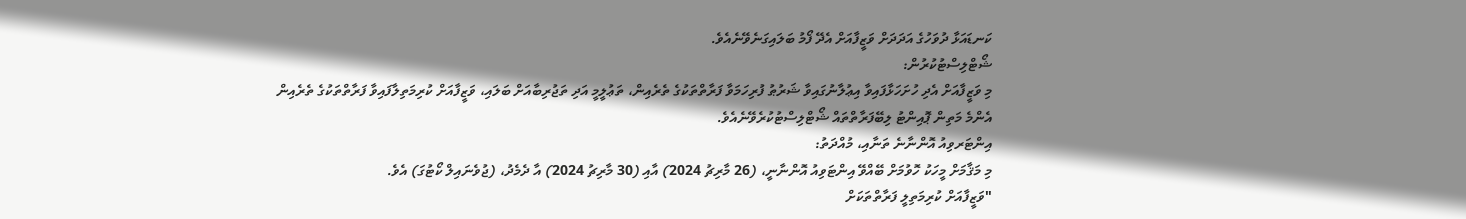ކަނޑައަޅާ ދުވަހުގެ އަދަދަށް ވަޒީފާއަށް އެދޭ ފޯމު ބަލައިގަނެވޭނެއެވެ.
ޝޯޓްލިސްޓުކުރުން:
މި ވަޒީފާއަށް އެދި ހުށަހަޅާފައިވާ އިޢުލާނުގައިވާ ޝަރުޠު ފުރިހަމަވާ ފަރާތްތަކުގެ ތެރެއިން، ތަޢުލީމީ އަދި ތަޖުރިބާއަށް ބަލައި، ވަޒީފާއަށް ކުރިމަތިލާފައިވާ ފަރާތްތަކުގެ ތެރެއިން އެންމެ މަތިން ޕޮއިންޓު ލިބޭފަރާތްތައް ޝޯޓްލިސްޓުކުރެވޭނެއެވެ.
އިންޓަރވިއު އޮންނާނެ ތަނާއި، މުއްދަތު:
މި މަޤާމަށް މީހަކު ހޮވުމަށް ބޭއްވޭ އިންޓަވިއު އޮންނާނީ، (26 މާރިޗު 2024) އާއި (30 މާރިޗު 2024) އާ ދެމެދު، (ޖުވެނައިލް ކޯޓުގަ) އެވެ.
"ވަޒީފާއަށް ކުރިމަތިލީ ފަރާތްތަކަށް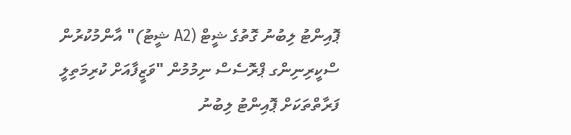ޕޮއިންޓު ލިބުނު ގޮތުގެ ޝީޓް (A2 ޝީޓު)" އާންމުކުރުން
ސްކީރިނިންގ ޕްރޮސެސް ނިމުމުން "ވަޒީފާއަށް ކުރިމަތިލީ ފަރާތްތަކަށް ޕޮއިންޓު ލިބުނު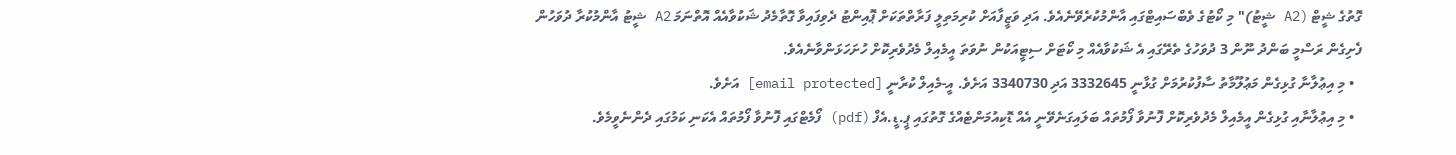ގޮތުގެ ޝީޓް (A2 ޝީޓު)" މި ކޯޓުގެ ވެބްސައިޓްގައި އާންމުކުރެވޭނެއެވެ. އަދި ވަޒީފާއަށް ކުރިމަތިލީ ފަރާތްތަކަށް ޕޮއިންޓު ދެވިފައިވާ ގޮތާމެދު ޝަކުވާއެއް އޮތްނަމަ A2 ޝީޓު އާންމުކުރާ ދުވަހުން ފެށިގެން ރަސްމީ ބަންދު ނޫން 3 ދުވަހުގެ ތެރޭގައި އެ ޝަކުވާއެއް މި ކޯޓަށް ސިޓީއަކުން ނުވަތަ އީމެއިލް މެދުވެރިކޮށް ހުށަހަޅަންވާނެއެވެ.
  • މި އިޢުލާނާ ގުޅިގެން މަޢުލޫމާތު ސާފުކުރުމަށް ގުޅާނީ 3332645 އަދި 3340730 އަށެވެ. އީ-މެއިލް ކުރާނީ [email protected] އަށެވެ.
  • މި އިޢުލާނާއި ގުޅިގެން އީމެއިލް މެދުވެރިކޮށް ފޮނުވާ ފޯމުތައް ބަލައިގަނެވޭނީ އެއް ޑޮކިއުމަންޓެއްގެ ގޮތުގައި ޕީ.ޑީ.އެފް (pdf) ފޯމެޓްގައި ފޮނުވާ ފޯމުތައް އެކަނި ކަމުގައި ދެންނެވީމެވެ.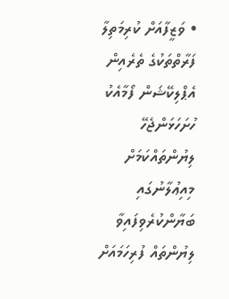• ވަޒީފާއަށް ކުރިމަތިލާ ފަރާތްތަކުގެ ތެރެއިން އެޕްލިކޭޝަން ފޯމާއެކު ހުށަހަޅަންޖެހޭ ލިޔުންތައްކަމަށް މިއިޢުލާނުގައި ބަޔާންކުރެވިފައިވާ ލިޔުންތައް ފުރިހަމައަށް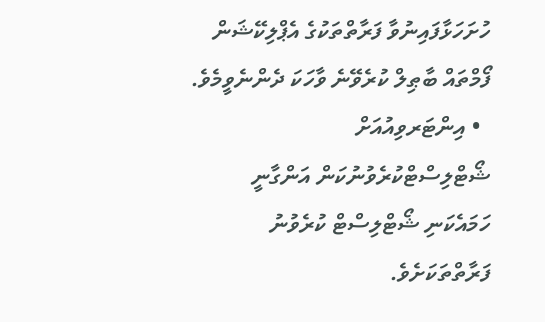ހުށަހަޅާފައިނުވާ ފަރާތްތަކުގެ އެޕްލިކޭޝަން ފޯމްތައް ބާޠިލް ކުރެވޭނެ ވާހަކަ ދެންނެވީމެވެ.
  • އިންޓަރވިއުއަށް ޝޯޓްލިސްޓްކުރެވުނުކަން އަންގާނީ ހަމައެކަނި ޝޯޓްލިސްޓް ކުރެވުނު ފަރާތްތަކަށެވެ.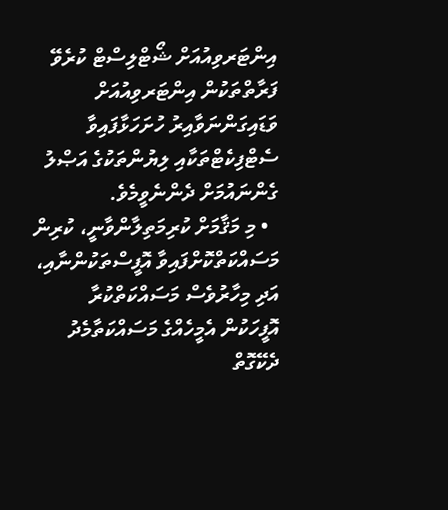އިންޓަރވިއުއަށް ޝޯޓްލިސްޓް ކުރެވޭ ފަރާތްތަކުން އިންޓަރވިއުއަށް ވަޑައިގަންނަވާއިރު ހުށަހަޅާފައިވާ ސެޓްފިކެޓްތަކާއި ލިޔުންތަކުގެ އަޞްލު ގެންނައުމަށް ދެންނެވީމެވެ.
  • މި މަޤާމަށް ކުރިމަތިލާންވާނީ، ކުރިން މަސައްކަތްކޮށްފައިވާ އޮފީސްތަކުންނާއި، އަދި މިހާރުވެސް މަސައްކަތްކުރާ އޮފީހަކުން އެމީހެއްގެ މަސައްކަތާމެދު ދެކޭގޮތް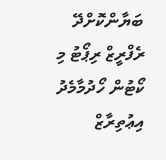ބަޔާންކޮށްދޭ ރެފްރީޒް ރިޕޯޓު މި ކޯޓުން ހޯދުމާމެދު  އިޢުތިރާޒް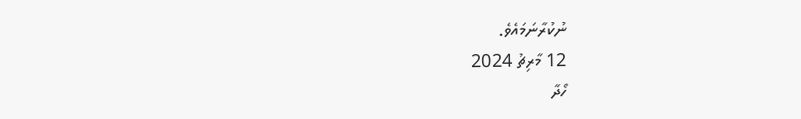ނުކުރާނަމައެވެ.
12 މާރިޗު 2024
ހޯދާ